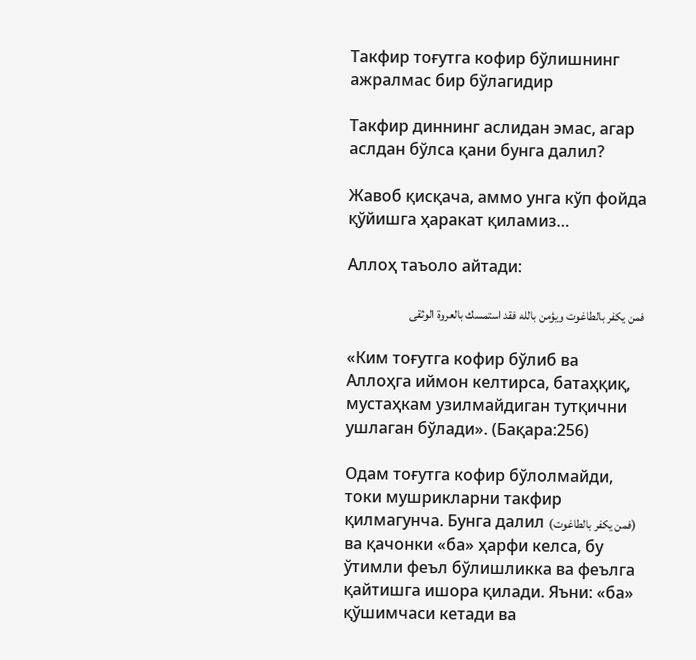Такфир тоғутга кофир бўлишнинг ажралмас бир бўлагидир

Такфир диннинг аслидан эмас, агар аслдан бўлса қани бунга далил?

Жавоб қисқача, аммо унга кўп фойда қўйишга ҳаракат қиламиз…

Аллоҳ таъоло айтади:

فمن يكفر بالطاغوت ويؤمن بالله فقد استمسك بالعروة الوثقى

«Ким тоғутга кофир бўлиб ва Аллоҳга иймон келтирса, батаҳқиқ, мустаҳкам узилмайдиган тутқични ушлаган бўлади». (Бақара:256)

Одам тоғутга кофир бўлолмайди, токи мушрикларни такфир қилмагунча. Бунга далил (فمن يكفر بالطاغوت) ва қачонки «ба» ҳарфи келса, бу ўтимли феъл бўлишликка ва феълга қайтишга ишора қилади. Яъни: «ба» қўшимчаси кетади ва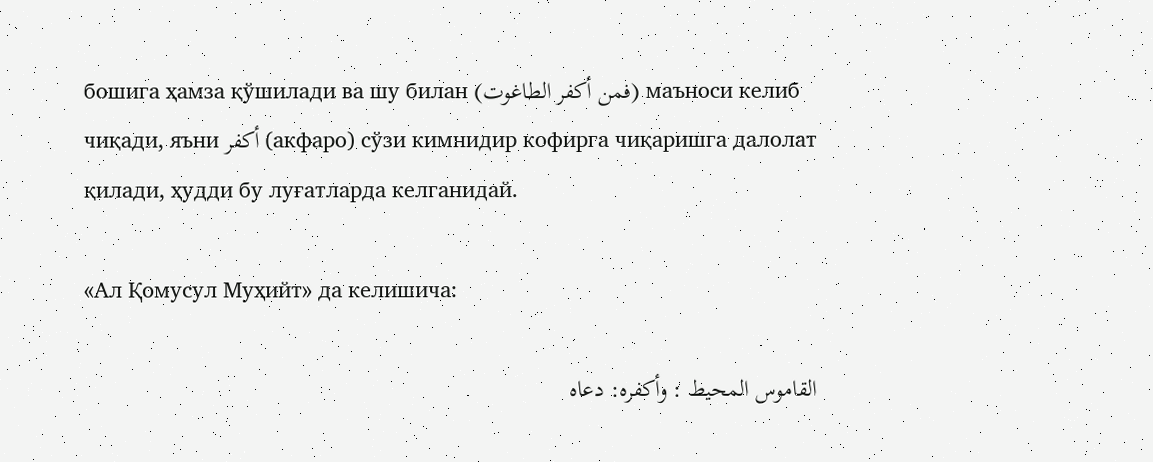бошига ҳамза қўшилади ва шу билан (فمن أكفر الطاغوت) маъноси келиб чиқади, яъни أكفر (акфаро) сўзи кимнидир кофирга чиқаришга далолат қилади, ҳудди бу луғатларда келганидай.

«Ал Қомусул Муҳийт» да келишича:

القاموس المحيط : وأكفره: دعاه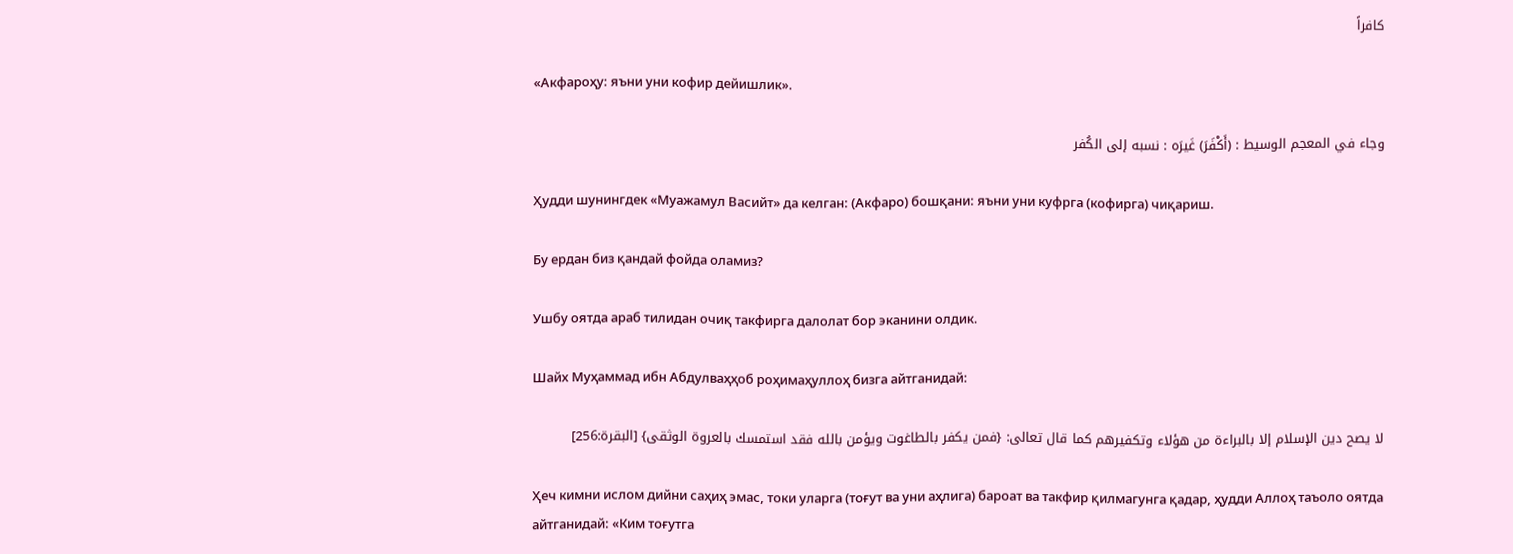كافراً

«Акфароҳу: яъни уни кофир дейишлик».

وجاء في المعجم الوسيط : (أَكْفَرَ) غَيرَه : نسبه إلى الكُفر

Ҳудди шунингдек «Муажамул Васийт» да келган: (Акфаро) бошқани: яъни уни куфрга (кофирга) чиқариш.

Бу ердан биз қандай фойда оламиз?

Ушбу оятда араб тилидан очиқ такфирга далолат бор эканини олдик.

Шайх Муҳаммад ибн Абдулваҳҳоб роҳимаҳуллоҳ бизга айтганидай:

لا يصح دين الإسلام إلا بالبراءة من هؤلاء وتكفيرهم كما قال تعالى: {فمن يكفر بالطاغوت ويؤمن بالله فقد استمسك بالعروة الوثقى} [البقرة:256]

Ҳеч кимни ислом дийни саҳиҳ эмас, токи уларга (тоғут ва уни аҳлига) бароат ва такфир қилмагунга қадар, ҳудди Аллоҳ таъоло оятда айтганидай: «Ким тоғутга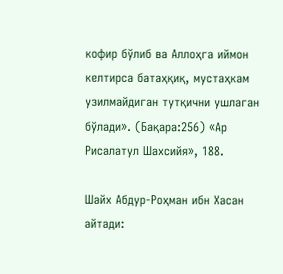кофир бўлиб ва Аллоҳга иймон келтирса батаҳқиқ, мустаҳкам узилмайдиган тутқични ушлаган бўлади». (Бақара:256) «Ар Рисалатул Шахсийя», 188.

Шайх Абдур-Роҳман ибн Хасан айтади: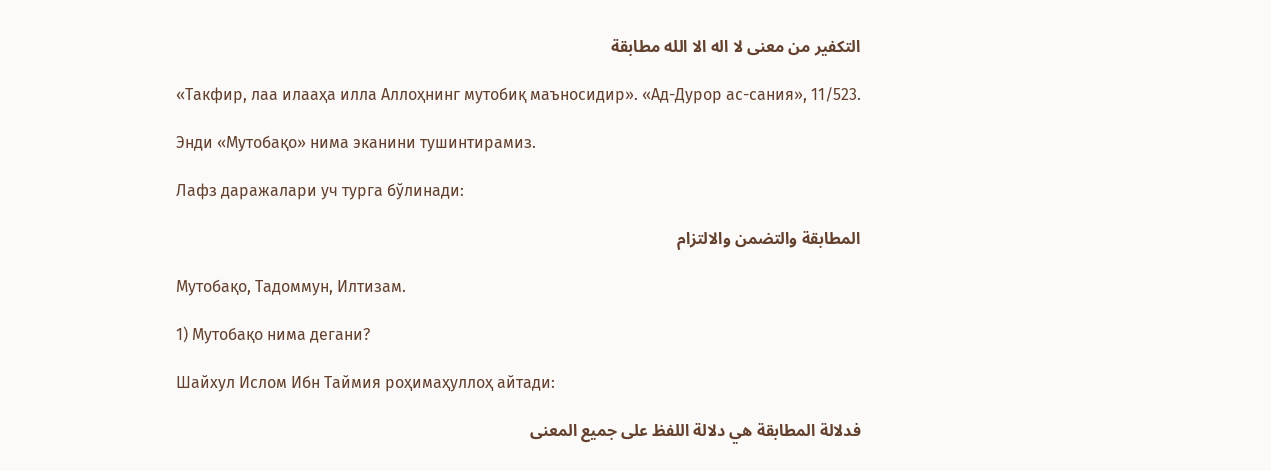التكفير من معنى لا اله الا الله مطابقة

«Такфир, лаа илааҳа илла Аллоҳнинг мутобиқ маъносидир». «Ад-Дурор ас-сания», 11/523.

Энди «Мутобақо» нима эканини тушинтирамиз.

Лафз даражалари уч турга бўлинади:

المطابقة والتضمن والالتزام

Мутобақо, Тадоммун, Илтизам.

1) Мутобақo нима дегани?

Шайхул Ислом Ибн Таймия роҳимаҳуллоҳ айтади:

فدلالة المطابقة هي دلالة اللفظ على جميع المعنى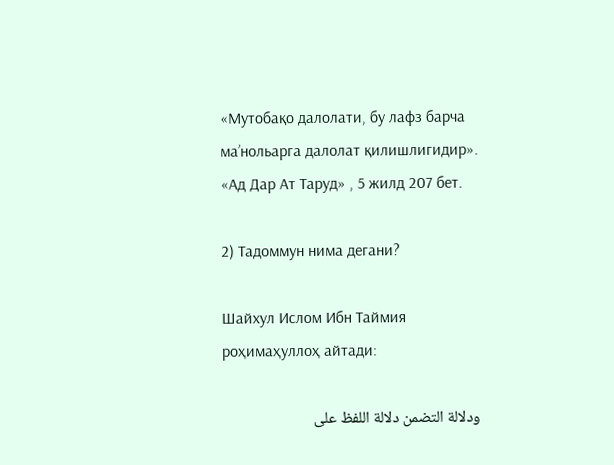«Мутобақо далолати, бу лафз барча ма’нольарга далолат қилишлигидир». «Ад Дар Ат Таруд» , 5 жилд 207 бет.

2) Тадоммун нима дегани?

Шайхул Ислом Ибн Таймия роҳимаҳуллоҳ айтади:

ودلالة التضمن دلالة اللفظ على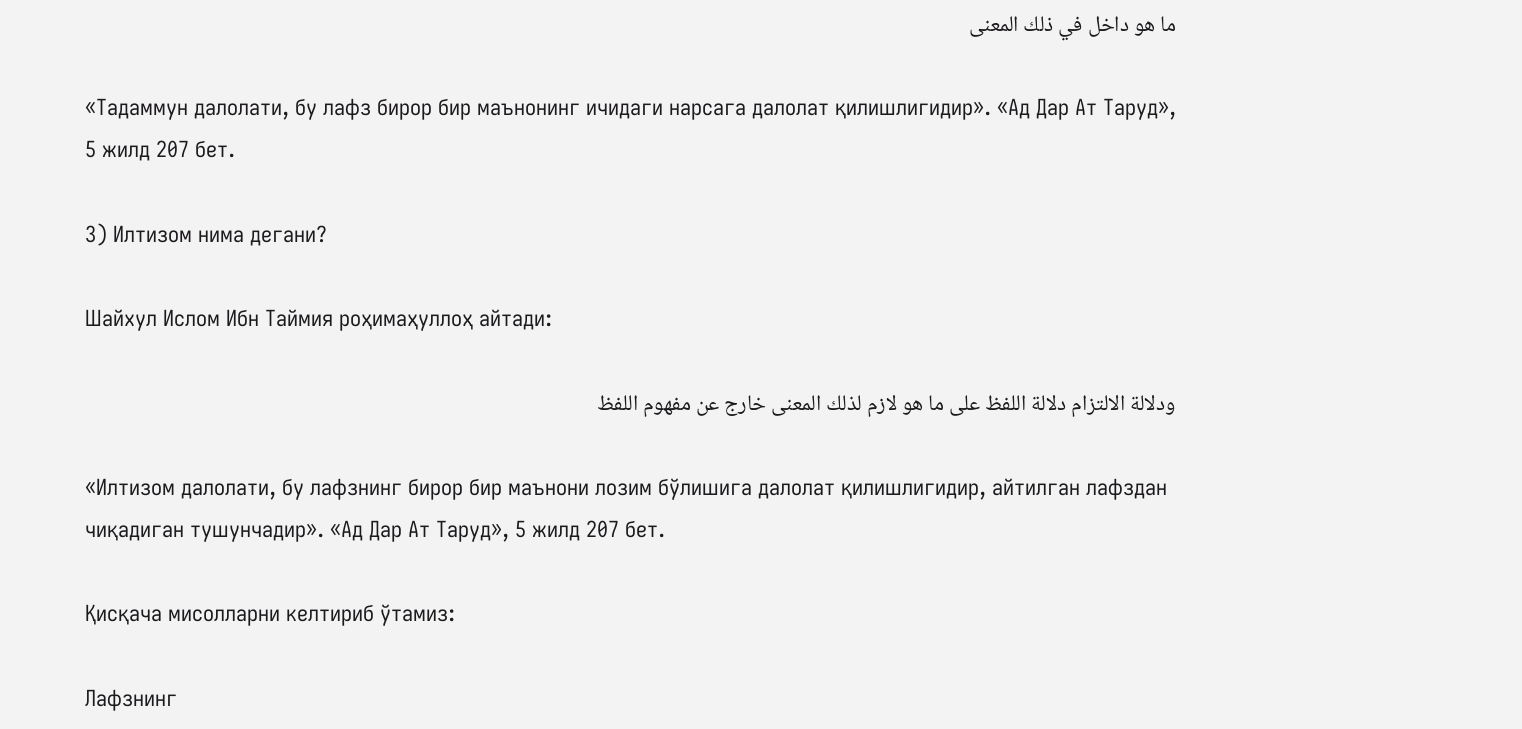ما هو داخل في ذلك المعنى

«Тадаммун далолати, бу лафз бирор бир маънонинг ичидаги нарсага далолат қилишлигидир». «Ад Дар Ат Таруд», 5 жилд 207 бет.

3) Илтизом нима дегани?

Шайхул Ислом Ибн Таймия роҳимаҳуллоҳ айтади:

ودلالة الالتزام دلالة اللفظ على ما هو لازم لذلك المعنى خارج عن مفهوم اللفظ

«Илтизом далолати, бу лафзнинг бирор бир маънони лозим бўлишига далолат қилишлигидир, айтилган лафздан чиқадиган тушунчадир». «Ад Дар Ат Таруд», 5 жилд 207 бет.

Қисқача мисолларни келтириб ўтамиз:

Лафзнинг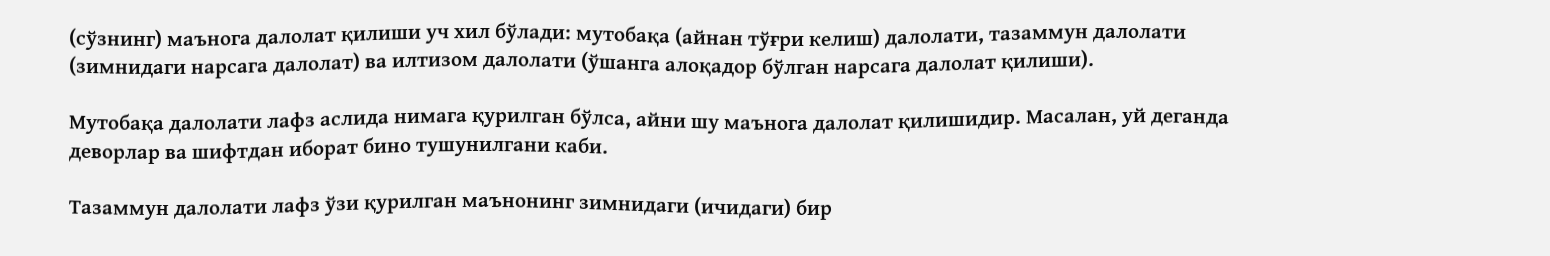(сўзнинг) маънога далолат қилиши уч хил бўлади: мутобақа (айнан тўғри келиш) далолати, тазаммун далолати  (зимнидаги нарсага далолат) ва илтизом далолати (ўшанга алоқадор бўлган нарсага далолат қилиши).

Мутобақа далолати лафз аслида нимага қурилган бўлса, айни шу маънога далолат қилишидир. Масалан, уй деганда деворлар ва шифтдан иборат бино тушунилгани каби.

Тазаммун далолати лафз ўзи қурилган маънонинг зимнидаги (ичидаги) бир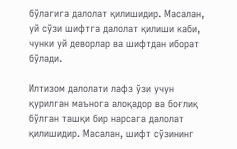бўлагига далолат қилишидир. Масалан, уй сўзи шифтга далолат қилиши каби, чунки уй деворлар ва шифтдан иборат бўлади.

Илтизом далолати лафз ўзи учун қурилган маънога алоқадор ва боғлиқ бўлган ташқи бир нарсага далолат қилишидир. Масалан, шифт сўзининг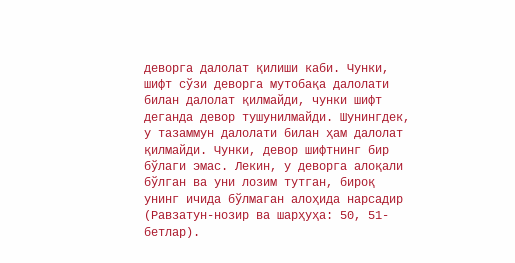деворга далолат қилиши каби. Чунки, шифт сўзи деворга мутобақа далолати билан далолат қилмайди, чунки шифт деганда девор тушунилмайди. Шунингдек, у тазаммун далолати билан ҳам далолат қилмайди. Чунки, девор шифтнинг бир бўлаги эмас. Лекин, у деворга алоқали бўлган ва уни лозим тутган, бироқ унинг ичида бўлмаган алоҳида нарсадир (Равзатун-нозир ва шарҳуҳа: 50, 51-бетлар).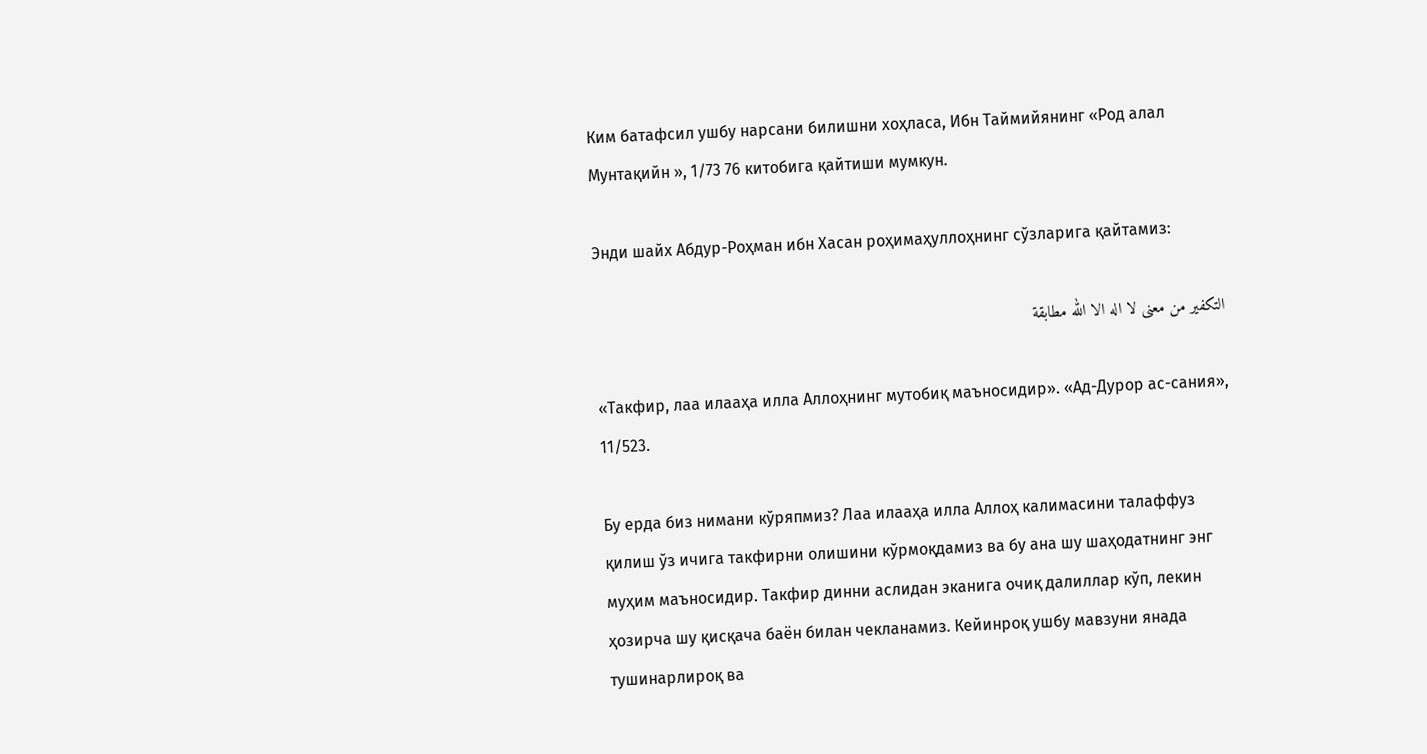Ким батафсил ушбу нарсани билишни хоҳласа, Ибн Таймийянинг «Род алал Мунтақийн », 1/73 76 китобига қайтиши мумкун.

Энди шайх Абдур-Роҳман ибн Хасан роҳимаҳуллоҳнинг сўзларига қайтамиз:

التكفير من معنى لا اله الا الله مطابقة

«Такфир, лаа илааҳа илла Аллоҳнинг мутобиқ маъносидир». «Ад-Дурор ас-сания», 11/523.

Бу ерда биз нимани кўряпмиз? Лаа илааҳа илла Аллоҳ калимасини талаффуз қилиш ўз ичига такфирни олишини кўрмоқдамиз ва бу ана шу шаҳодатнинг энг муҳим маъносидир. Такфир динни аслидан эканига очиқ далиллар кўп, лекин ҳозирча шу қисқача баён билан чекланамиз. Кейинроқ ушбу мавзуни янада тушинарлироқ ва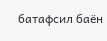батафсил баён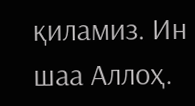қиламиз. Ин шаа Аллоҳ.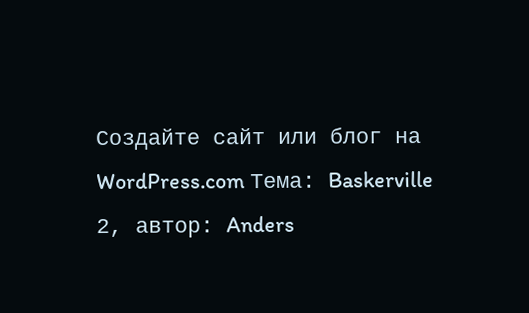Создайте сайт или блог на WordPress.com Тема: Baskerville 2, автор: Anders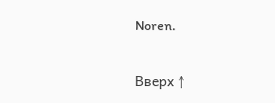Noren.

Вверх ↑